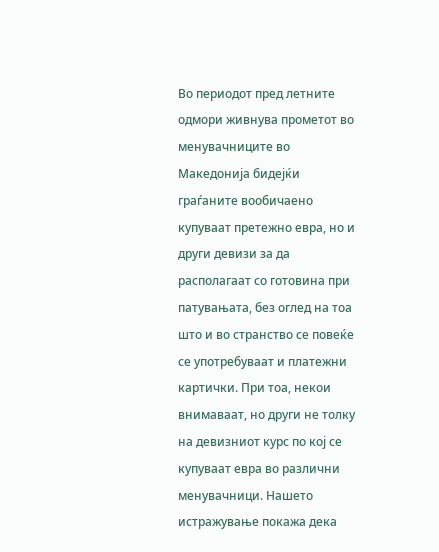Во периодот пред летните одмори живнува прометот во менувачниците во Македонија бидејќи граѓаните вообичаено купуваат претежно евра, но и други девизи за да располагаат со готовина при патувањата, без оглед на тоа што и во странство се повеќе се употребуваат и платежни картички. При тоа, некои внимаваат, но други не толку на девизниот курс по кој се купуваат евра во различни менувачници. Нашето истражување покажа дека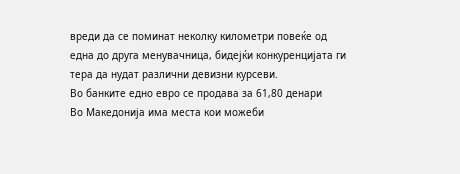вреди да се поминат неколку километри повеќе од една до друга менувачница, бидејќи конкуренцијата ги тера да нудат различни девизни курсеви.
Во банките едно евро се продава за 61,80 денари
Во Македонија има места кои можеби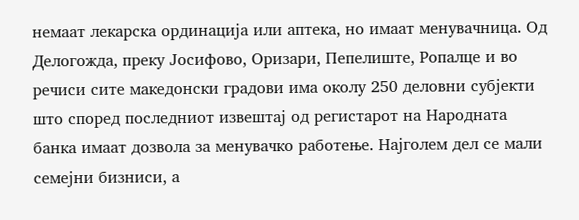немаат лекарска ординација или аптека, но имаат менувачница. Од Делогожда, преку Јосифово, Оризари, Пепелиште, Ропалце и во речиси сите македонски градови има околу 250 деловни субјекти што според последниот извештај од регистарот на Народната банка имаат дозвола за менувачко работење. Најголем дел се мали семејни бизниси, а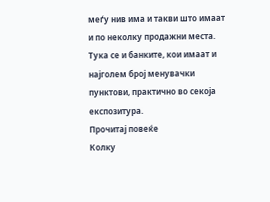меѓу нив има и такви што имаат и по неколку продажни места. Тука се и банките, кои имаат и најголем број менувачки пунктови, практично во секоја експозитура.
Прочитај повеќе
Колку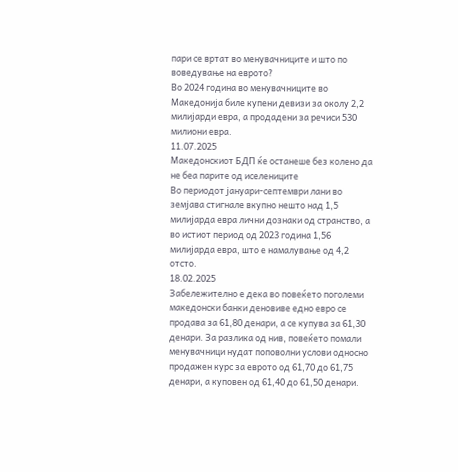пари се вртат во менувачниците и што по воведување на еврото?
Во 2024 година во менувачниците во Македонија биле купени девизи за околу 2,2 милијарди евра, а продадени за речиси 530 милиони евра.
11.07.2025
Македонскиот БДП ќе останеше без колено да не беа парите од иселениците
Во периодот јануари-септември лани во земјава стигнале вкупно нешто над 1,5 милијарда евра лични дознаки од странство, а во истиот период од 2023 година 1,56 милијарда евра, што е намалување од 4,2 отсто.
18.02.2025
Забележително е дека во повеќето поголеми македонски банки деновиве едно евро се продава за 61,80 денари, а се купува за 61,30 денари. За разлика од нив, повеќето помали менувачници нудат поповолни услови односно продажен курс за еврото од 61,70 до 61,75 денари, а куповен од 61,40 до 61,50 денари.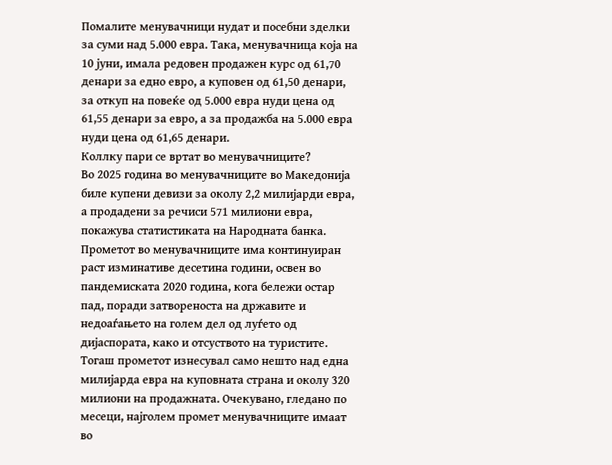Помалите менувачници нудат и посебни зделки за суми над 5.000 евра. Така, менувачница која на 10 јуни, имала редовен продажен курс од 61,70 денари за едно евро, а куповен од 61,50 денари, за откуп на повеќе од 5.000 евра нуди цена од 61,55 денари за евро, а за продажба на 5.000 евра нуди цена од 61,65 денари.
Коллку пари се вртат во менувачниците?
Во 2025 година во менувачниците во Македонија биле купени девизи за околу 2,2 милијарди евра, а продадени за речиси 571 милиони евра, покажува статистиката на Народната банка. Прометот во менувачниците има континуиран раст изминативе десетина години, освен во пандемиската 2020 година, кога бележи остар пад, поради затвореноста на државите и недоаѓањето на голем дел од луѓето од дијаспората, како и отсуството на туристите. Тогаш прометот изнесувал само нешто над една милијарда евра на куповната страна и околу 320 милиони на продажната. Очекувано, гледано по месеци, најголем промет менувачниците имаат во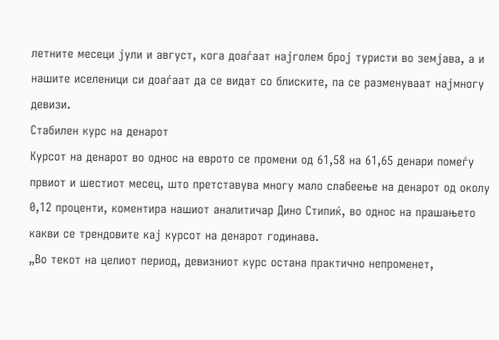летните месеци јули и август, кога доаѓаат најголем број туристи во земјава, а и нашите иселеници си доаѓаат да се видат со блиските, па се разменуваат најмногу девизи.
Стабилен курс на денарот
Курсот на денарот во однос на еврото се промени од 61,58 на 61,65 денари помеѓу првиот и шестиот месец, што претставува многу мало слабеење на денарот од околу 0,12 проценти, коментира нашиот аналитичар Дино Стипиќ, во однос на прашањето какви се трендовите кај курсот на денарот годинава.
„Во текот на целиот период, девизниот курс остана практично непроменет,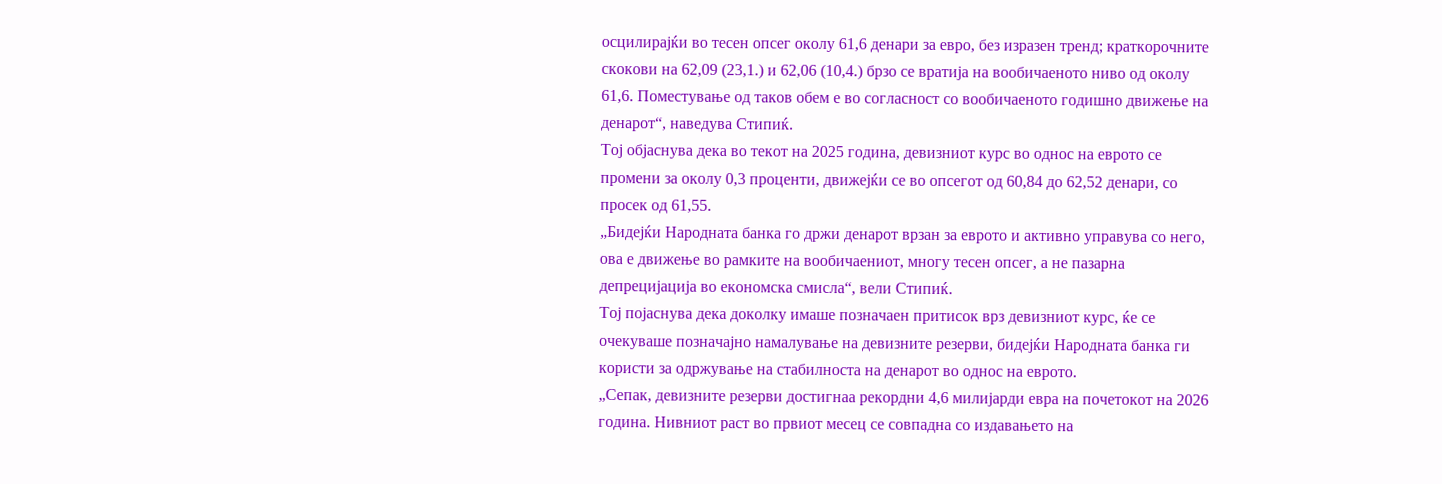осцилирајќи во тесен опсег околу 61,6 денари за евро, без изразен тренд; краткорочните скокови на 62,09 (23,1.) и 62,06 (10,4.) брзо се вратија на вообичаеното ниво од околу 61,6. Поместување од таков обем е во согласност со вообичаеното годишно движење на денарот“, наведува Стипиќ.
Тој објаснува дека во текот на 2025 година, девизниот курс во однос на еврото се промени за околу 0,3 проценти, движејќи се во опсегот од 60,84 до 62,52 денари, со просек од 61,55.
„Бидејќи Народната банка го држи денарот врзан за еврото и активно управува со него, ова е движење во рамките на вообичаениот, многу тесен опсег, а не пазарна депрецијација во економска смисла“, вели Стипиќ.
Тој појаснува дека доколку имаше позначаен притисок врз девизниот курс, ќе се очекуваше позначајно намалување на девизните резерви, бидејќи Народната банка ги користи за одржување на стабилноста на денарот во однос на еврото.
„Сепак, девизните резерви достигнаа рекордни 4,6 милијарди евра на почетокот на 2026 година. Нивниот раст во првиот месец се совпадна со издавањето на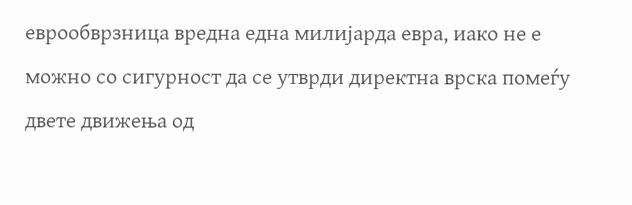еврообврзница вредна една милијарда евра, иако не е можно со сигурност да се утврди директна врска помеѓу двете движења од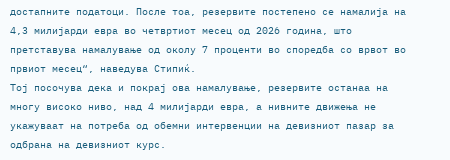достапните податоци. После тоа, резервите постепено се намалија на 4,3 милијарди евра во четвртиот месец од 2026 година, што претставува намалување од околу 7 проценти во споредба со врвот во првиот месец“, наведува Стипиќ.
Тој посочува дека и покрај ова намалување, резервите останаа на многу високо ниво, над 4 милијарди евра, а нивните движења не укажуваат на потреба од обемни интервенции на девизниот пазар за одбрана на девизниот курс.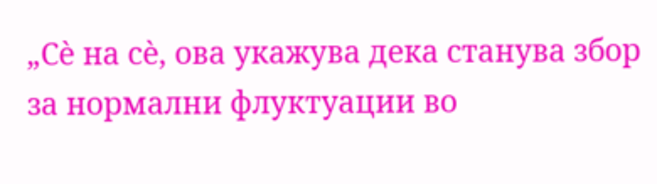„Сѐ на сѐ, ова укажува дека станува збор за нормални флуктуации во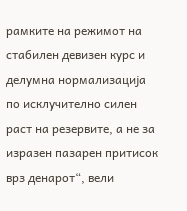рамките на режимот на стабилен девизен курс и делумна нормализација по исклучително силен раст на резервите, а не за изразен пазарен притисок врз денарот“, вели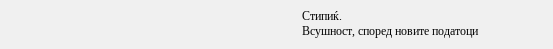Стипиќ.
Всушност, според новите податоци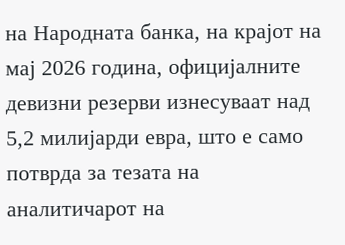на Народната банка, на крајот на мај 2026 година, официјалните девизни резерви изнесуваат над 5,2 милијарди евра, што е само потврда за тезата на аналитичарот на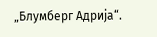„Блумберг Адрија“.